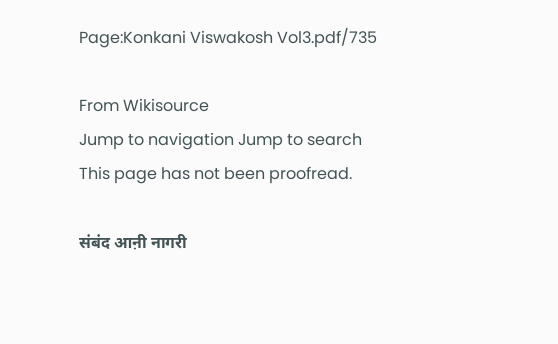Page:Konkani Viswakosh Vol3.pdf/735

From Wikisource
Jump to navigation Jump to search
This page has not been proofread.

संबंद आऩी नागरी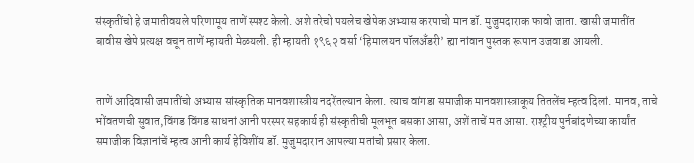संस्कृतींचो हे जमातीवयले परिणामूय ताणें स्पश्ट केलो. अशे तरेचो पयलेच खेपेक अभ्यास करपाचो मान डॉ. मुजुमदाराक फावो जाता. खासी जमातींत बावीस खेपे प्रत्यक्ष वचून ताणें म्हायती मेळयली. ही म्हायती १९६२ वर्सा ‘हिमालयन पॉलअँडरी’ ह्या नांवान पुस्तक रूपान उजवाडा आयली.


ताणें आदिवासी जमातींचो अभ्यास सांस्कृतिक मानवशास्त्रीय नदरेंतल्यान केला. त्याच वांगडा समाजीक मानवशास्त्राकूय तितलेंच म्हत्व दिलां. मानव, ताचे भोंवतणची सुवात,विंगड विंगड साधनां आनी परस्पर सहकार्य ही संस्कृतीची मूलभूत बसका आसा, अशें ताचें मत आसा. राश्ट्रीय पुर्नबांदणेच्या कार्यांत समाजीक विज्ञानांचें म्हत्व आनी कार्य हेविशींय डॉ. मुजुमदारान आपल्या मतांचो प्रसार केला.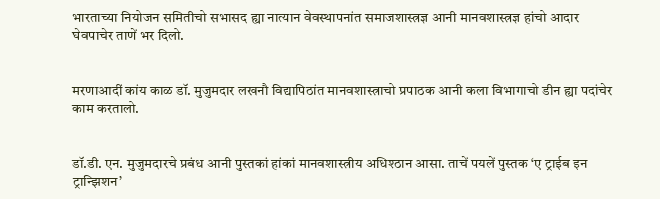भारताच्या नियोजन समितीचो सभासद ह्या नात्यान वेवस्थापनांत समाजशास्त्रज्ञ आनी मानवशास्त्रज्ञ हांचो आदार घेवपाचेर ताणें भर दिलो.


मरणाआदीं कांय काळ डॉ. मुजुमदार लखनौ विद्यापिठांत मानवशास्त्राचो प्रपाठक आनी कला विभागाचो डीन ह्या पदांचेर काम करतालो.


डॉ.डी. एन. मुजुमदारचे प्रबंध आनी पुस्तकां हांकां मानवशास्त्रीय अधिश्ठान आसा. ताचें पयलें पुस्तक ‘ए ट्राईब इन ट्रान्झिशन’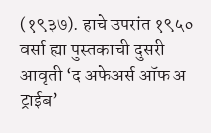(१९३७). हाचे उपरांत १९५० वर्सा ह्या पुस्तकाची दुसरी आवृती ‘द अफेअर्स ऑफ अ ट्राईब’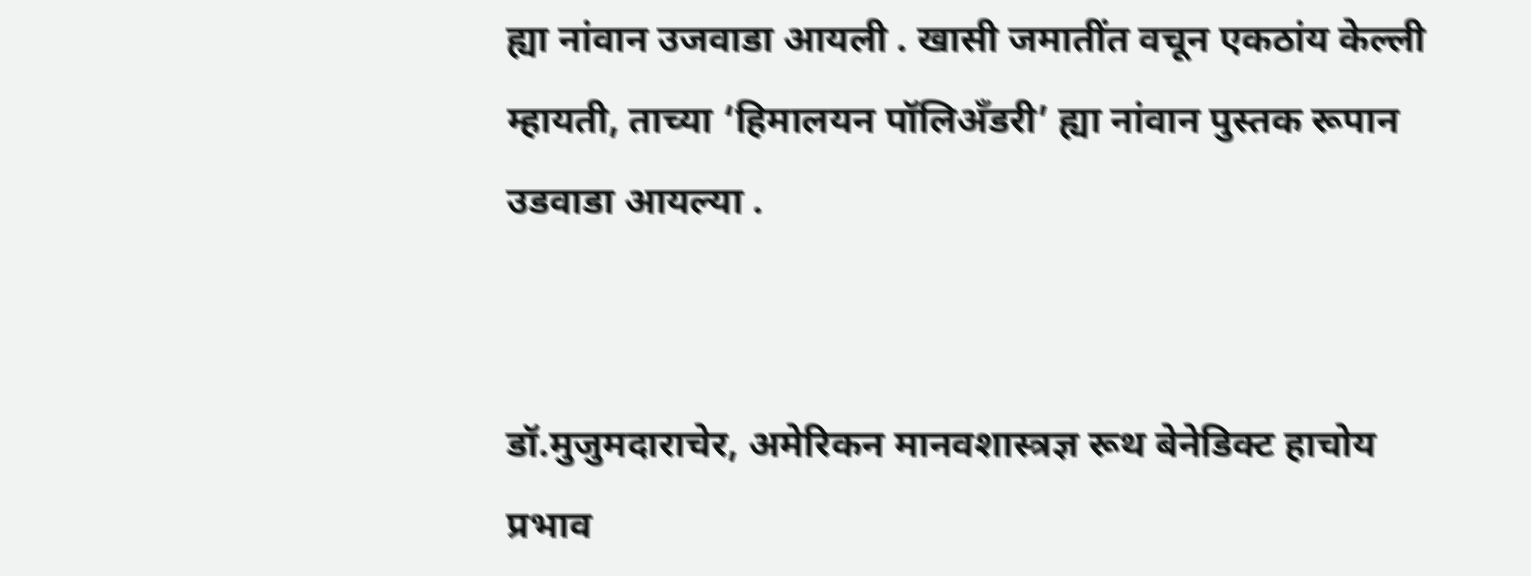ह्या नांवान उजवाडा आयली . खासी जमातींत वचून एकठांय केल्ली म्हायती, ताच्या ‘हिमालयन पॉलिअँडरी’ ह्या नांवान पुस्तक रूपान उडवाडा आयल्या .


डॉ.मुजुमदाराचेर, अमेरिकन मानवशास्त्रज्ञ रूथ बेनेडिक्ट हाचोय प्रभाव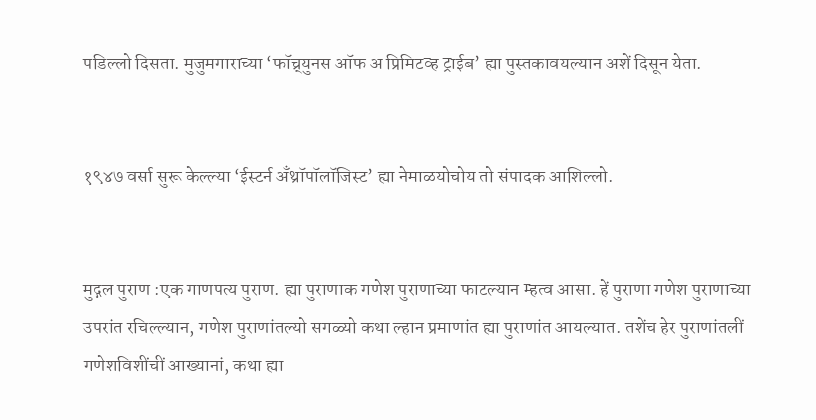पडिल्लो दिसता. मुजुमगाराच्या ‘फॉच्र्युनस ऑफ अ प्रिमिटव्ह ट्राईब’ ह्या पुस्तकावयल्यान अशें दिसून येता.


१९४७ वर्सा सुरू केल्ल्या ‘ईस्टर्न अँथ्रॉपॉलॉजिस्ट’ ह्या नेमाळयोचोय तो संपादक आशिल्लो.


मुद्गल पुराण :एक गाणपत्य पुराण. ह्या पुराणाक गणेश पुराणाच्या फाटल्यान म्हत्व आसा. हें पुराणा गणेश पुराणाच्या उपरांत रचिल्ल्यान, गणेश पुराणांतल्यो सगळ्यो कथा ल्हान प्रमाणांत ह्या पुराणांत आयल्यात. तशेंच हेर पुराणांतलीं गणेशविशींचीं आख्यानां, कथा ह्या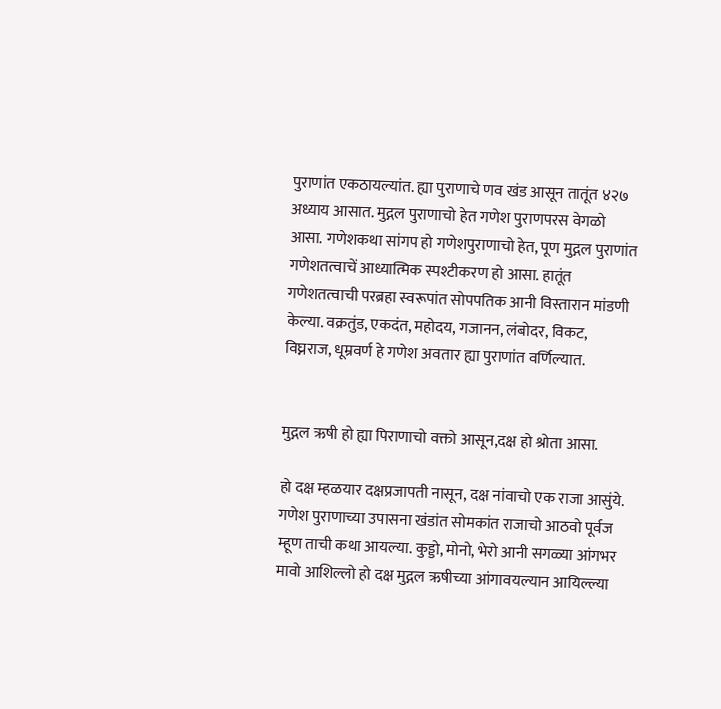पुराणांत एकठायल्यांत. ह्या पुराणाचे णव खंड आसून तातूंत ४२७ अध्याय आसात. मुद्गल पुराणाचो हेत गणेश पुराणपरस वेगळो आसा. गणेशकथा सांगप हो गणेशपुराणाचो हेत, पूण मुद्गल पुराणांत गणेशतत्वाचें आध्यात्मिक स्पश्टीकरण हो आसा. हातूंत गणेशतत्वाची परब्रहा स्वरूपांत सोपपतिक आनी विस्तारान मांडणी केल्या. वक्रतुंड, एकदंत, महोदय, गजानन, लंबोदर, विकट, विघ्नराज, धूम्रवर्ण हे गणेश अवतार ह्या पुराणांत वर्णिल्यात.


मुद्गल ऋषी हो ह्या पिराणाचो वक्तो आसून,दक्ष हो श्रोता आसा.

हो दक्ष म्हळयार दक्षप्रजापती नासून, दक्ष नांवाचो एक राजा आसुंये. गणेश पुराणाच्या उपासना खंडांत सोमकांत राजाचो आठवो पूर्वज म्हूण ताची कथा आयल्या. कुड्डो, मोनो, भेरो आनी सगळ्या आंगभर मावो आशिल्लो हो दक्ष मुद्गल ऋषीच्या आंगावयल्यान आयिल्ल्या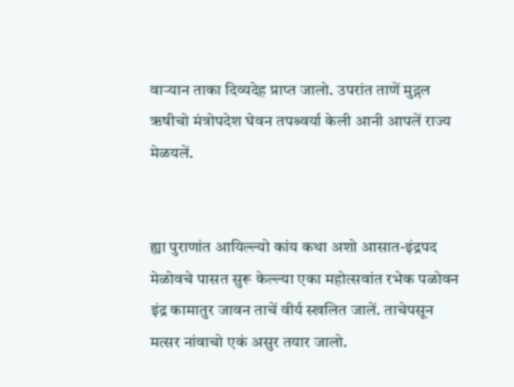वाऱ्यान ताका दिव्यदेह प्राप्त जालो. उपरांत ताणें मुद्गल ऋषीचो मंत्रोपदेश घेवन तपश्र्वर्या केली आनी आपलें राज्य मेळयलें.


ह्या पुराणांत आयिल्ल्यो कांय कथा अशो आसात-इंद्रपद मेळोवचे पासत सुरू केल्ल्या एका महोत्सवांत रभेक पळोवन इंद्र कामातुर जावन ताचें वीर्य स्खलित जालें. ताचेपसून मत्सर नांवाचो एकं असुर तयार जालो.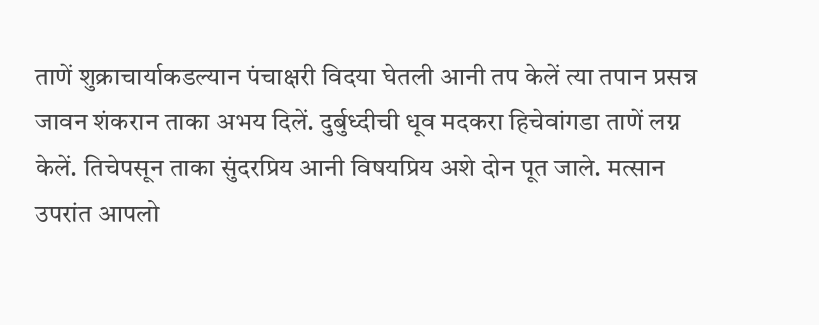ताणें शुक्राचार्याकडल्यान पंचाक्षरी विदया घेतली आनी तप केलें त्या तपान प्रसन्न जावन शंकरान ताका अभय दिलें. दुर्बुध्दीची धूव मदकरा हिचेवांगडा ताणें लग्न केलें. तिचेपसून ताका सुंदरप्रिय आनी विषयप्रिय अशे दोन पूत जाले. मत्सान उपरांत आपलो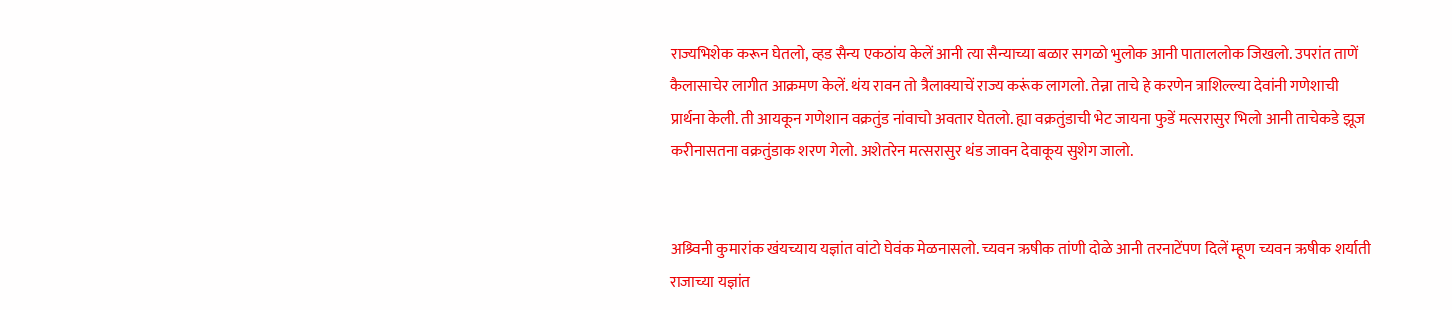राज्यभिशेक करून घेतलो, व्हड सैन्य एकठांय केलें आनी त्या सैन्याच्या बळार सगळो भुलोक आनी पाताललोक जिखलो. उपरांत ताणें कैलासाचेर लागीत आक्रमण केलें. थंय रावन तो त्रैलाक्याचें राज्य करूंक लागलो. तेन्ना ताचे हे करणेन त्राशिल्ल्या देवांनी गणेशाची प्रार्थना केली. ती आयकून गणेशान वक्रतुंड नांवाचो अवतार घेतलो. ह्या वक्रतुंडाची भेट जायना फुडें मत्सरासुर भिलो आनी ताचेकडे झूज करीनासतना वक्रतुंडाक शरण गेलो. अशेतरेन मत्सरासुर थंड जावन देवाकूय सुशेग जालो.


अश्र्विनी कुमारांक खंयच्याय यज्ञांत वांटो घेवंक मेळनासलो. च्यवन ऋषीक तांणी दोळे आनी तरनाटेंपण दिलें म्हूण च्यवन ऋषीक शर्याती राजाच्या यज्ञांत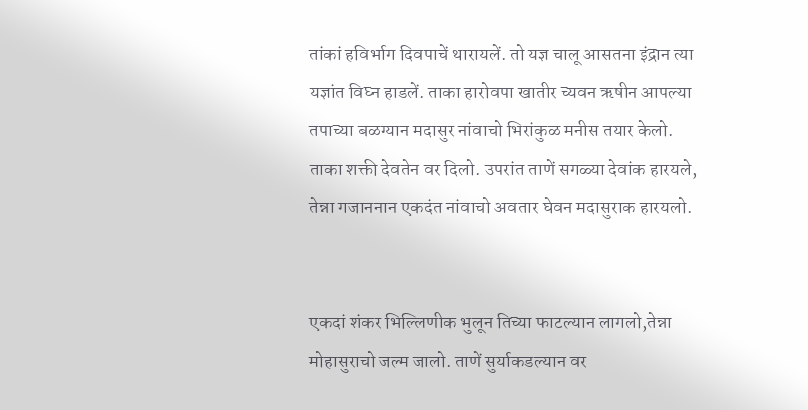तांकां हविर्भाग दिवपाचें थारायलें. तो यज्ञ चालू आसतना इंद्रान त्या यज्ञांत विघ्न हाडलें. ताका हारोवपा खातीर च्यवन ऋषीन आपल्या तपाच्या बळग्यान मदासुर नांवाचो भिरांकुळ मनीस तयार केलो. ताका शक्ती देवतेन वर दिलो. उपरांत ताणें सगळ्या देवांक हारयले, तेन्ना गजाननान एकदंत नांवाचो अवतार घेवन मदासुराक हारयलो.


एकदां शंकर भिल्लिणीक भुलून तिच्या फाटल्यान लागलो,तेन्ना मोहासुराचो जल्म जालो. ताणें सुर्याकडल्यान वर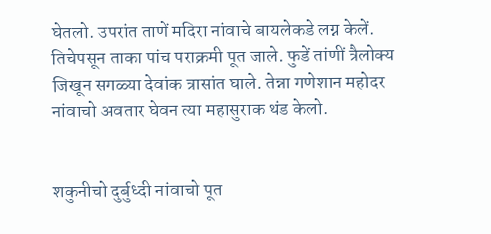घेतलो. उपरांत ताणें मदिरा नांवाचे बायलेकडे लग्न केलें. तिचेपसून ताका पांच पराक्रमी पूत जाले. फुडें तांणीं त्रैलोक्य जिखून सगळ्या देवांक त्रासांत घाले. तेन्ना गणेशान महोदर नांवाचो अवतार घेवन त्या महासुराक थंड केलो.


शकुनीचो दुर्बुध्दी नांवाचो पूत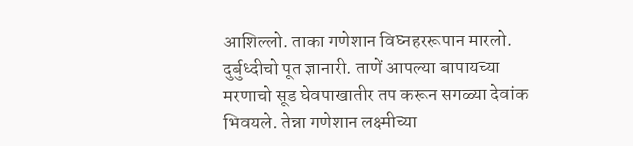आशिल्लो. ताका गणेशान विघ्नहररूपान मारलो. दुर्बुध्दीचो पूत ज्ञानारी. ताणें आपल्या बापायच्या मरणाचो सूड घेवपाखातीर तप करून सगळ्या देवांक भिवयले. तेन्ना गणेशान लक्ष्मीच्या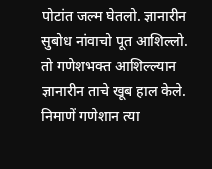पोटांत जल्म घेतलो. ज्ञानारीन सुबोध नांवाचो पूत आशिल्लो. तो गणेशभक्त आशिल्ल्यान ज्ञानारीन ताचे खूब हाल केले. निमाणें गणेशान त्या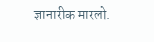ज्ञानारीक मारलो.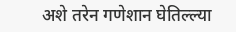अशे तरेन गणेशान घेतिल्ल्या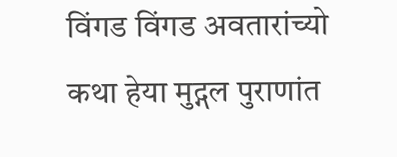विंगड विंगड अवतारांच्यो कथा हेया मुद्गल पुराणांत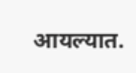आयल्यात.